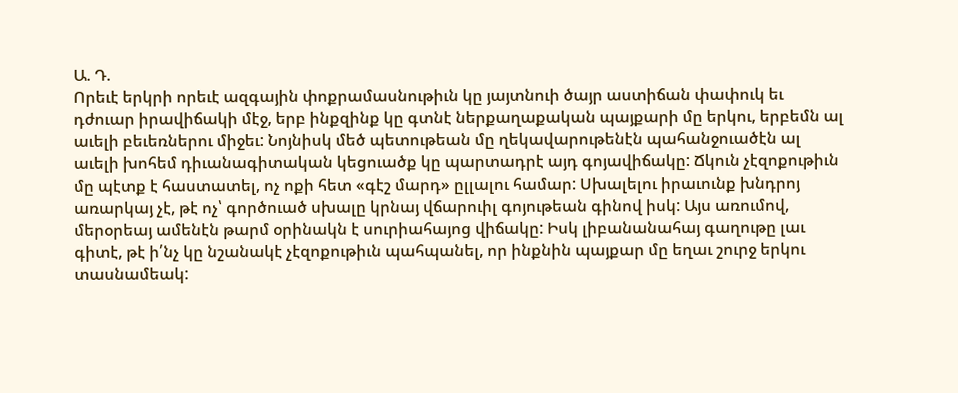Ա. Դ.
Որեւէ երկրի որեւէ ազգային փոքրամասնութիւն կը յայտնուի ծայր աստիճան փափուկ եւ դժուար իրավիճակի մէջ, երբ ինքզինք կը գտնէ ներքաղաքական պայքարի մը երկու, երբեմն ալ աւելի բեւեռներու միջեւ: Նոյնիսկ մեծ պետութեան մը ղեկավարութենէն պահանջուածէն ալ աւելի խոհեմ դիւանագիտական կեցուածք կը պարտադրէ այդ գոյավիճակը: Ճկուն չէզոքութիւն մը պէտք է հաստատել, ոչ ոքի հետ «գէշ մարդ» ըլլալու համար: Սխալելու իրաւունք խնդրոյ առարկայ չէ, թէ ոչ՝ գործուած սխալը կրնայ վճարուիլ գոյութեան գինով իսկ: Այս առումով, մերօրեայ ամենէն թարմ օրինակն է սուրիահայոց վիճակը: Իսկ լիբանանահայ գաղութը լաւ գիտէ, թէ ի՛նչ կը նշանակէ չէզոքութիւն պահպանել, որ ինքնին պայքար մը եղաւ շուրջ երկու տասնամեակ: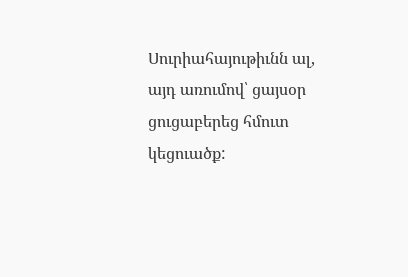Սուրիահայութիւնն ալ, այդ առումով՝ ցայսօր ցուցաբերեց հմուտ կեցուածք: